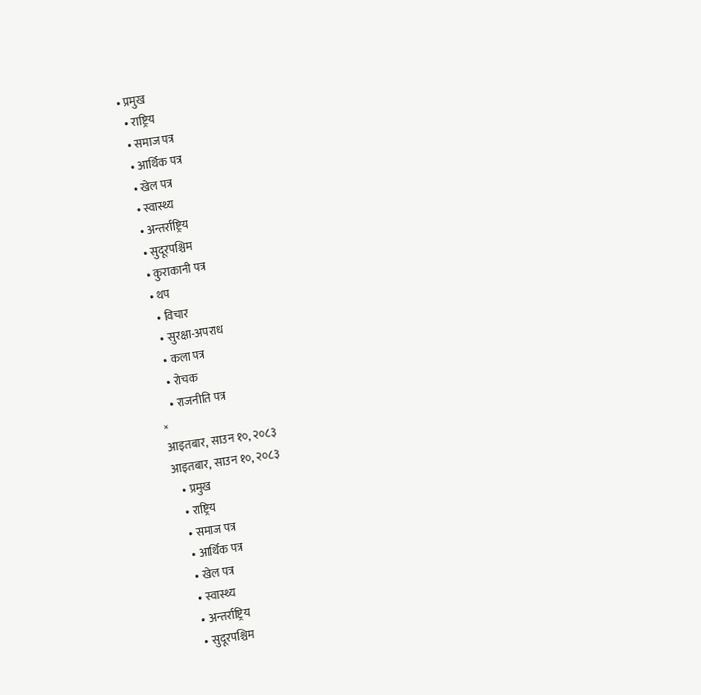• प्रमुख
  • राष्ट्रिय
  • समाज पत्र
  • आर्थिक पत्र
  • खेल पत्र
  • स्वास्थ्य
  • अन्तर्राष्ट्रिय
  • सुदूरपश्चिम
  • कुराकानी पत्र
  • थप
    • विचार
    • सुरक्षा-अपराध
    • कला पत्र
    • रोचक
    • राजनीति पत्र
×
आइतबार, साउन १०, २०८३
आइतबार, साउन १०, २०८३
    • प्रमुख
    • राष्ट्रिय
    • समाज पत्र
    • आर्थिक पत्र
    • खेल पत्र
    • स्वास्थ्य
    • अन्तर्राष्ट्रिय
    • सुदूरपश्चिम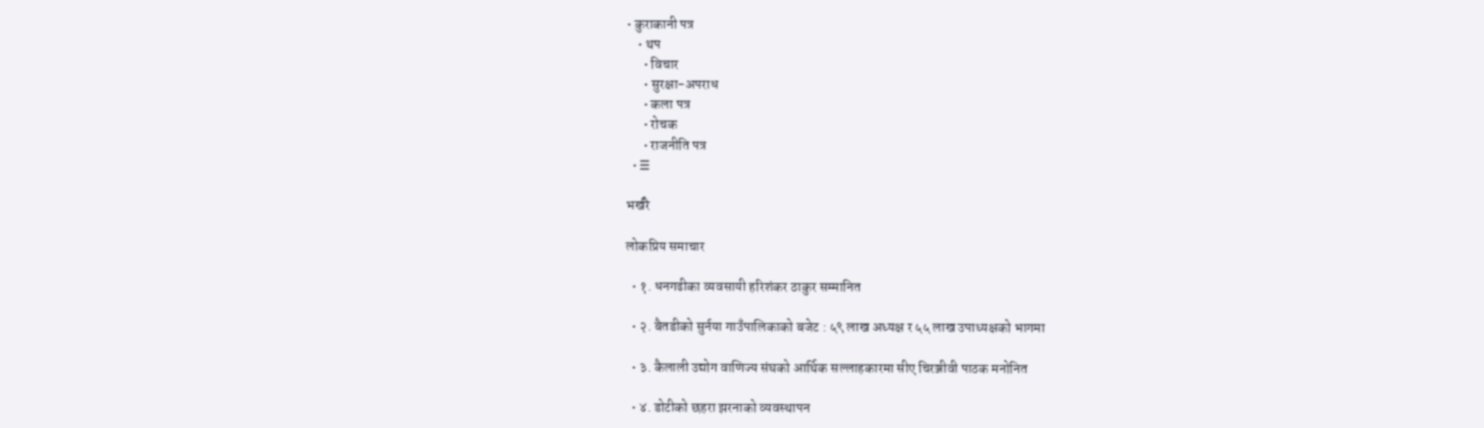• कुराकानी पत्र
    • थप
      • विचार
      • सुरक्षा-अपराध
      • कला पत्र
      • रोचक
      • राजनीति पत्र
  • ☰

भर्खरै

लोकप्रिय समाचार

  • १. धनगढीका व्यवसायी हरिशंकर ठाकुर सम्मानित

  • २. बैतडीको सुर्नया गाउँपालिकाको बजेट : ५९ लाख अध्यक्ष र ५५ लाख उपाध्यक्षको भागमा

  • ३. कैलाली उद्योग वाणिज्य संघको आर्थिक सल्लाहकारमा सीए चिरञ्जीवी पाठक मनोनित

  • ४. डोटीको छहरा झरनाको व्यवस्थापन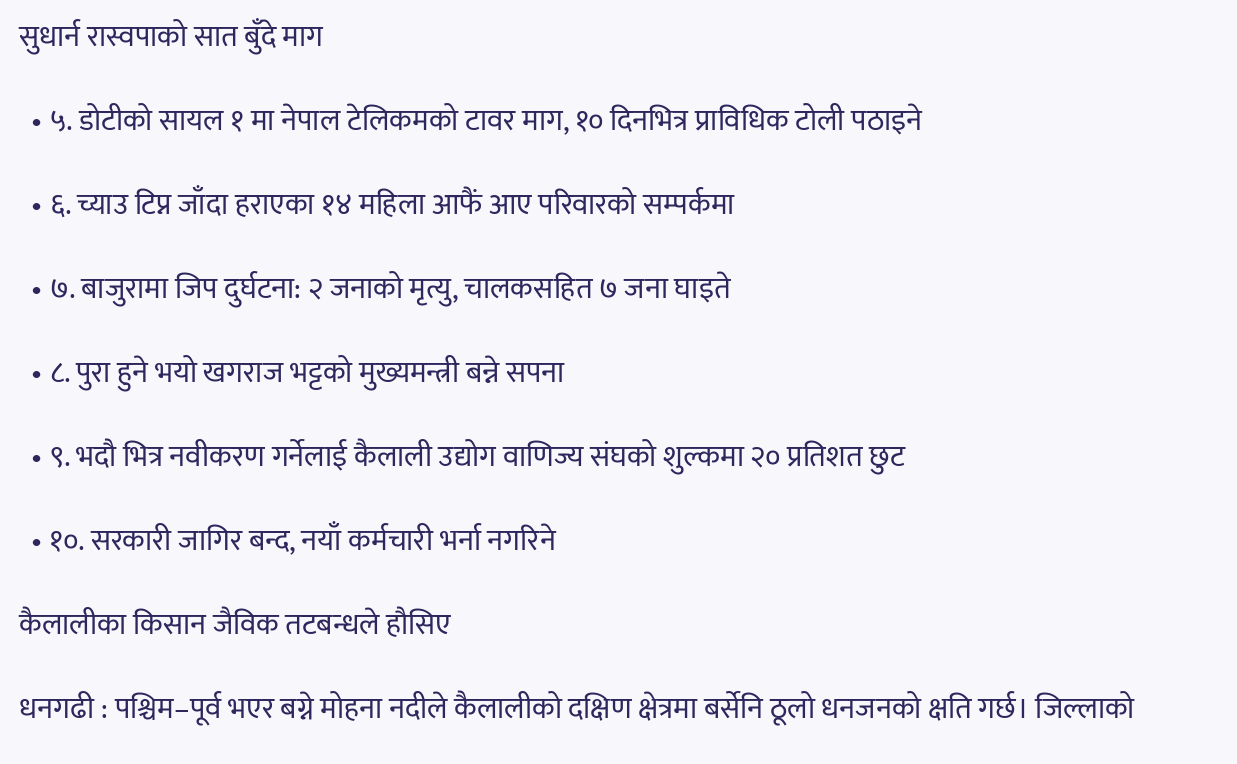सुधार्न रास्वपाको सात बुँदे माग

  • ५. डोटीको सायल १ मा नेपाल टेलिकमको टावर माग, १० दिनभित्र प्राविधिक टोली पठाइने

  • ६. च्याउ टिप्न जाँदा हराएका १४ महिला आफैं आए परिवारको सम्पर्कमा

  • ७. बाजुरामा जिप दुर्घटना: २ जनाको मृत्यु, चालकसहित ७ जना घाइते

  • ८. पुरा हुने भयो खगराज भट्टको मुख्यमन्त्री बन्ने सपना

  • ९. भदौ भित्र नवीकरण गर्नेलाई कैलाली उद्योग वाणिज्य संघको शुल्कमा २० प्रतिशत छुट

  • १०. सरकारी जागिर बन्द, नयाँ कर्मचारी भर्ना नगरिने

कैलालीका किसान जैविक तटबन्धले हौसिए

धनगढी : पश्चिम–पूर्व भएर बग्ने मोहना नदीले कैलालीको दक्षिण क्षेत्रमा बर्सेनि ठूलो धनजनको क्षति गर्छ। जिल्लाको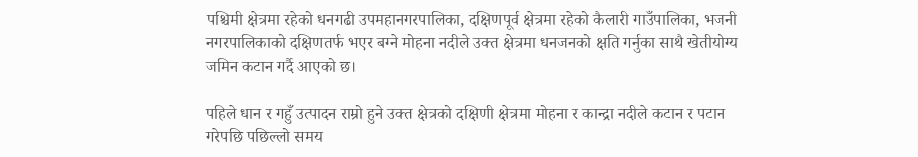पश्चिमी क्षेत्रमा रहेको धनगढी उपमहानगरपालिका, दक्षिणपूर्व क्षेत्रमा रहेको कैलारी गाउँपालिका, भजनी नगरपालिकाको दक्षिणतर्फ भएर बग्ने मोहना नदीले उक्त क्षेत्रमा धनजनको क्षति गर्नुका साथै खेतीयोग्य जमिन कटान गर्दै आएको छ।

पहिले धान र गहुँ उत्पादन राम्रो हुने उक्त क्षेत्रको दक्षिणी क्षेत्रमा मोहना र कान्द्रा नदीले कटान र पटान गरेपछि पछिल्लो समय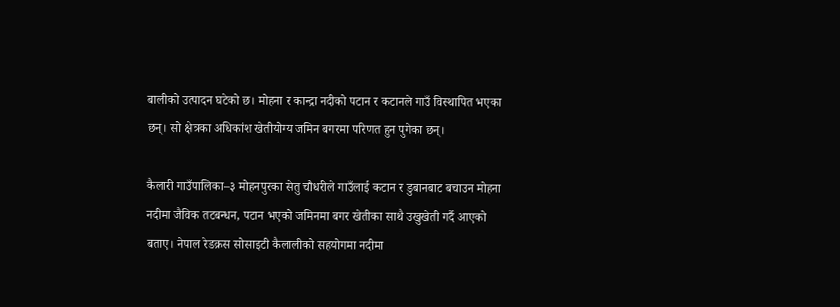बालीको उत्पादन घटेको छ। मोहना र कान्द्रा नदीको पटान र कटानले गाउँ विस्थापित भएका छन्। सो क्षेत्रका अधिकांश खेतीयोग्य जमिन बगरमा परिणत हुन पुगेका छन्।

कैलारी गाउँपालिका–३ मोहनपुरका सेतु चौधरीले गाउँलाई कटान र डुबानबाट बचाउन मोहना नदीमा जैविक तटबन्धन, पटान भएको जमिनमा बगर खेतीका साथै उखुखेती गर्दै आएको बताए। नेपाल रेडक्रस सोसाइटी कैलालीको सहयोगमा नदीमा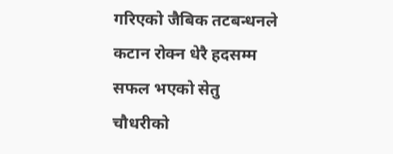गरिएको जैबिक तटबन्धनले कटान रोक्न धेरै हदसम्म सफल भएको सेतु चौधरीको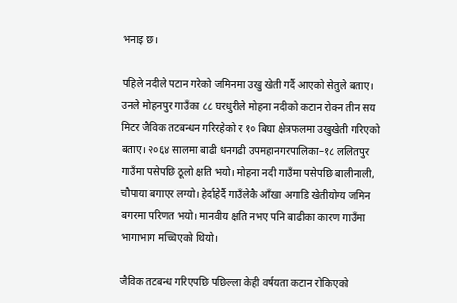भनाइ छ।

पहिले नदीले पटान गरेको जमिनमा उखु खेती गर्दै आएको सेतुले बताए। उनले मोहनपुर गाउँका ८८ घरधुरीले मोहना नदीको कटान रोक्न तीन सय मिटर जैविक तटबन्धन गरिरहेको र १० बिघा क्षेत्रफलमा उखुखेती गरिएको बताए। २०६४ सालमा बाढी धनगढी उपमहानगरपालिका–१८ ललितपुर गाउँमा पसेपछि ठूलो क्षति भयो। मोहना नदी गाउँमा पसेपछि बालीनाली, चौपाया बगाएर लग्यो। हेर्दाहेर्दै गाउँलेकै आँखा अगाडि खेतीयोग्य जमिन बगरमा परिणत भयो। मानवीय क्षति नभए पनि बाढीका कारण गाउँमा भागाभाग मच्चिएको थियो।

जैविक तटबन्ध गरिएपछि पछिल्ला केही वर्षयता कटान रोकिएको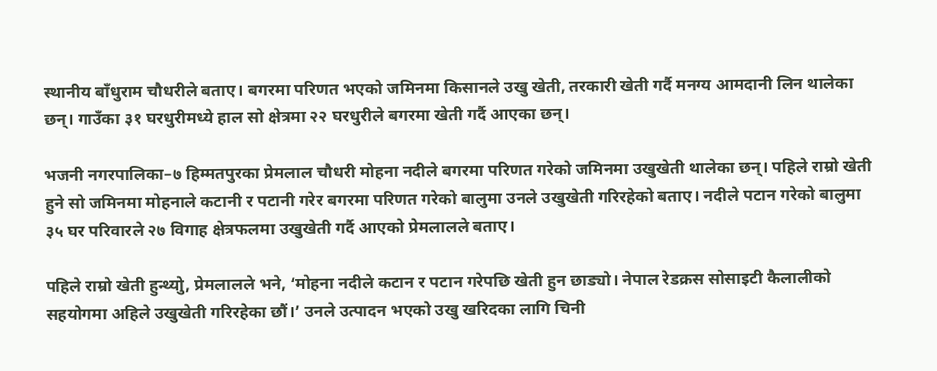स्थानीय बाँधुराम चौधरीले बताए। बगरमा परिणत भएको जमिनमा किसानले उखु खेती, तरकारी खेती गर्दै मनग्य आमदानी लिन थालेका छन्। गाउँका ३१ घरधुरीमध्ये हाल सो क्षेत्रमा २२ घरधुरीले बगरमा खेती गर्दै आएका छन्।

भजनी नगरपालिका–७ हिम्मतपुरका प्रेमलाल चौधरी मोहना नदीले बगरमा परिणत गरेको जमिनमा उखुखेती थालेका छन्। पहिले राम्रो खेती हुने सो जमिनमा मोहनाले कटानी र पटानी गरेर बगरमा परिणत गरेको बालुमा उनले उखुखेती गरिरहेको बताए। नदीले पटान गरेको बालुमा ३५ घर परिवारले २७ विगाह क्षेत्रफलमा उखुखेती गर्दै आएको प्रेमलालले बताए।

पहिले राम्रो खेती हुन्थ्योु, प्रेमलालले भने, ‘मोहना नदीले कटान र पटान गरेपछि खेती हुन छाड्यो। नेपाल रेडक्रस सोसाइटी कैलालीको सहयोगमा अहिले उखुखेती गरिरहेका छौं।’ उनले उत्पादन भएको उखु खरिदका लागि चिनी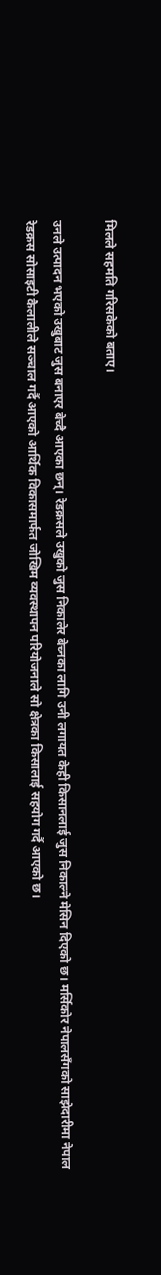मिलले सहमति गरिसकेको बताए।

उनले उत्पादन भएको उखुबाट जुस बनाएर बेच्दै आएका छन्। रेडक्रसले उखुको जुस निकालेर बेच्नका लागि उनी लगायत केही किसानलाई जुस निकाल्ने मेसिन दिएको छ। मर्सिकोर नेपालसँगको साझेदारीमा नेपाल रेडक्रस सोसाइटी कैलालीले सञ्चाल गर्दै आएको आर्थिक विकासमार्फत जोखिम व्यवस्थापन परियोजनाले सो क्षेत्रका किसालाई सहयोग गर्दै आएको छ।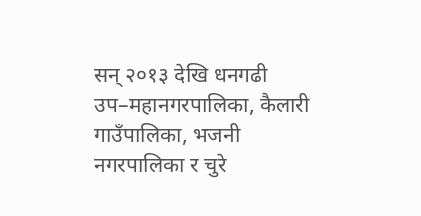सन् २०१३ देखि धनगढी उप–महानगरपालिका, कैलारी गाउँपालिका, भजनी नगरपालिका र चुरे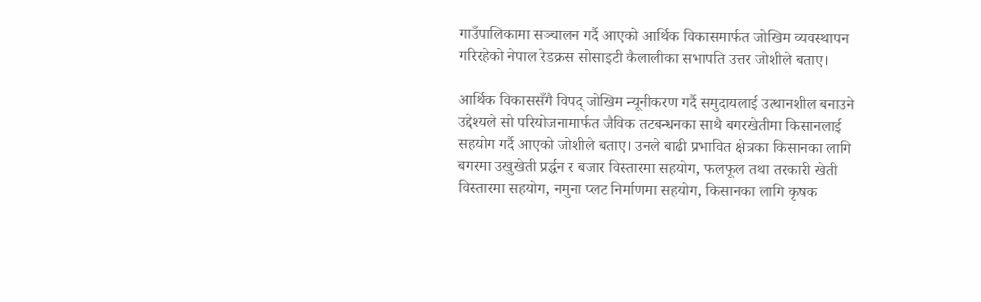गाउँपालिकामा सञ्चालन गर्दै आएको आर्थिक विकासमार्फत जोखिम व्यवस्थापन गरिरहेको नेपाल रेडक्रस सोसाइटी कैलालीका सभापति उत्तर जोशीले बताए।

आर्थिक विकाससँगै विपद् जोखिम न्यूनीकरण गर्दै समुदायलाई उत्थानशील बनाउने उद्देश्यले सो परियोजनामार्फत जैविक तटबन्धनका साथै बगरखेतीमा किसानलाई सहयोग गर्दै आएको जोशीले बताए। उनले बाढी प्रभावित क्षेत्रका किसानका लागि बगरमा उखुखेती प्रर्द्धन र बजार विस्तारमा सहयोग, फलफूल तथा तरकारी खेती विस्तारमा सहयोग, नमुना प्लट निर्माणमा सहयोग, किसानका लागि कृषक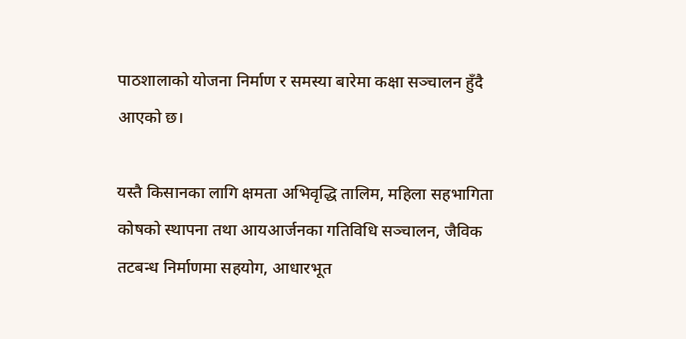पाठशालाको योजना निर्माण र समस्या बारेमा कक्षा सञ्चालन हुँदै आएको छ।

यस्तै किसानका लागि क्षमता अभिवृद्धि तालिम, महिला सहभागिता कोषको स्थापना तथा आयआर्जनका गतिविधि सञ्चालन, जैविक तटबन्ध निर्माणमा सहयोग, आधारभूत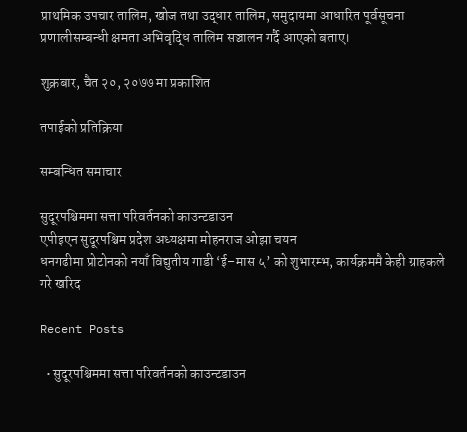प्राथमिक उपचार तालिम, खोज तथा उद्धार तालिम, समुदायमा आधारित पूर्वसूचना प्रणालीसम्बन्धी क्षमता अभिवृद्धि तालिम सञ्चालन गर्दै आएको बताए।

शुक्रबार, चैत २०, २०७७ मा प्रकाशित

तपाईको प्रतिक्रिया

सम्बन्धित समाचार

सुदूरपश्चिममा सत्ता परिवर्तनको काउन्टडाउन
एपीइएन सुदूरपश्चिम प्रदेश अध्यक्षमा मोहनराज ओझा चयन
धनगढीमा प्रोटोनको नयाँ विद्युतीय गाडी ‘ई–मास ५’ को शुभारम्भ, कार्यक्रममै केही ग्राहकले गरे खरिद

Recent Posts

  • सुदूरपश्चिममा सत्ता परिवर्तनको काउन्टडाउन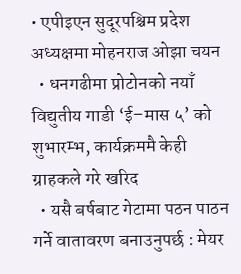• एपीइएन सुदूरपश्चिम प्रदेश अध्यक्षमा मोहनराज ओझा चयन
  • धनगढीमा प्रोटोनको नयाँ विद्युतीय गाडी ‘ई–मास ५’ को शुभारम्भ, कार्यक्रममै केही ग्राहकले गरे खरिद
  • यसै बर्षबाट गेटामा पठन पाठन गर्ने वातावरण बनाउनुपर्छ : मेयर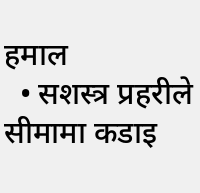हमाल
  • सशस्त्र प्रहरीले सीमामा कडाइ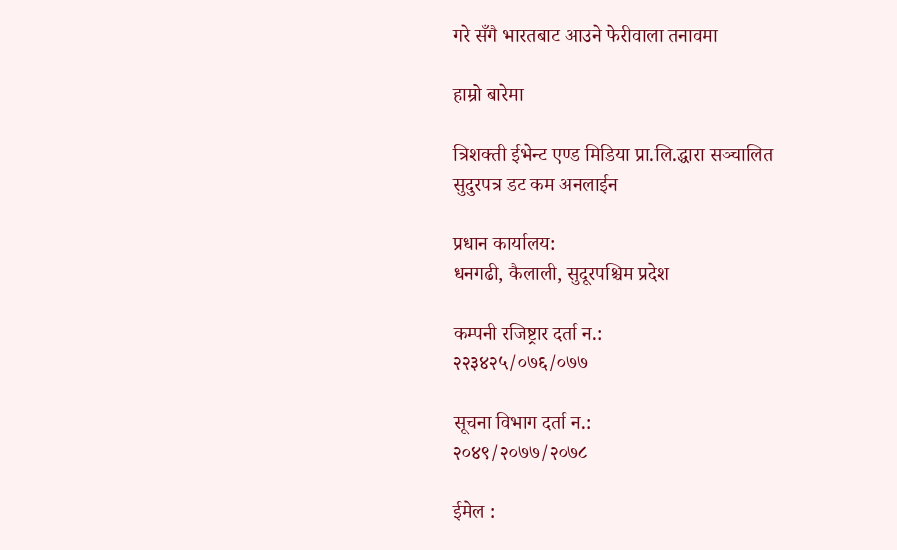गरे सँगै भारतबाट आउने फेरीवाला तनावमा

हाम्रो बारेमा

त्रिशक्ती ईभेन्ट एण्ड मिडिया प्रा.लि.द्धारा सञ्चालित
सुदुरपत्र डट कम अनलाईन

प्रधान कार्यालय:
धनगढी, कैलाली, सुदूरपश्चिम प्रदेश

कम्पनी रजिष्ट्रार दर्ता न.:
२२३४२५/०७६/०७७

सूचना विभाग दर्ता न.:
२०४९/२०७७/२०७८

ईमेल :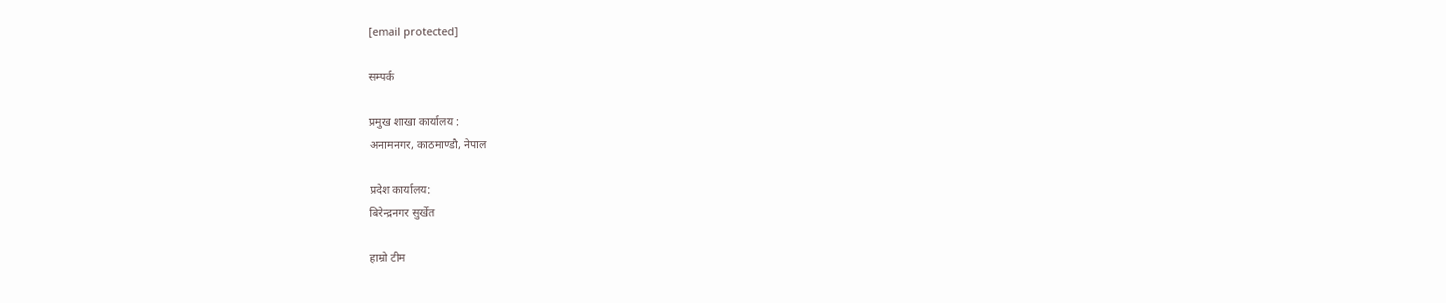[email protected]

सम्पर्क

प्रमुख शाखा कार्यालय :
अनामनगर, काठमाण्डौ, नेपाल

प्रदेश कार्यालय:
बिरेन्द्रनगर सुर्खेत

हाम्रो टीम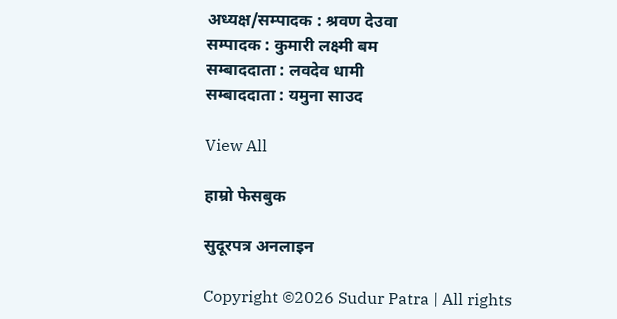अध्यक्ष/सम्पादक : श्रवण देउवा
सम्पादक : कुमारी लक्ष्मी बम
सम्बाददाता : लवदेव धामी
सम्बाददाता : यमुना साउद

View All

हाम्रो फेसबुक

सुदूरपत्र अनलाइन

Copyright ©2026 Sudur Patra | All rights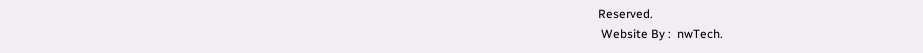Reserved.
 Website By :  nwTech.